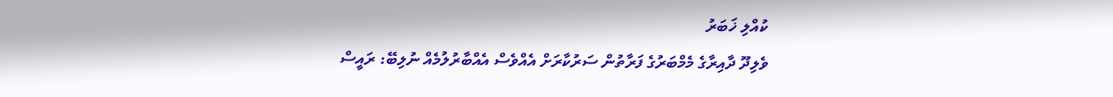ކުއްލި ޚަބަރު
ވެލިދޫ ދާއިރާގެ މެމްބަރުގެ ފަރާތުން ސަރުކާރަށް އެއްވެސް އެއްބާރުލުމެއް ނުލިބޭ: ރައީސް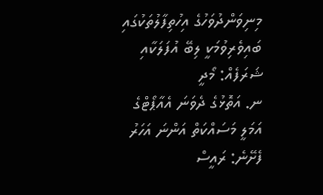މިނިވަންދުވަހުގެ އިހުތިފާލުތަކުގައި ބައިވެރިވުމަކީ ލިބޭ އުފަލަކާއި ޝަރަފެއް: މޯދީ
ނ. އަތޮޅުގެ ދެވަނަ އެއާޕޯޓްގެ އަމަލީ މަސައްކަތް އަންނަ އަހަރު ފެށޭނެ: ރައީސް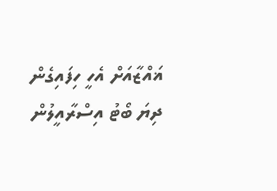ޣައްޒާއަށް އެހީ ހިފައިގެން ދިޔަ ބޯޓު އިސްރާއީލުން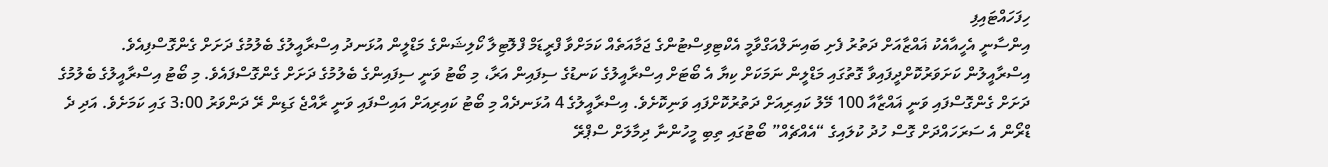ހިފަހައްޓައިފި
އިންސާނީ އެހީއާއެކު ޣައްޒާއަށް ދަތުރު ފެށި ބައިނަލްއަގްވާމީ އެކްޓިވިސްޓުންގެ ޖަމާއަތެއް ކަމަށްވާ ފްރީޑަމް ފްލޮޓިލާ ކޯލިޝަންގެ މަޑްލީން އުޅަނދު އިސްރާއީލުގެ ބެލުމުގެ ދަށަށް ގެންގޮސްފިއެވެ.
އިސްރާއީލުން ކަށަވަރުކޮށްދީފައިވާ ގޮތުގައި މަޑްލީން ނަމަކަށް ކިޔާ އެ ބޯޓަށް އިސްރާއީލުގެ ކަނޑުގެ ސިފައިން އަރާ، މި ބޯޓު ވަނީ ސިފައިންގެ ބެލުމުގެ ދަށަށް ގެންގޮސްފައެވެ. މި ބޯޓު އިސްރާއީލުގެ ބެލުމުގެ ދަށަށް ގެންގޮސްފައި ވަނީ ޣައްޒާއާ 100 މޭލު ކައިރިއަށް ދަތުރުކޮށްފައި ވަނިކޮށެވެ. އިސްރާއީލުގެ 4 އުޅަނދެއް މި ބޯޓު ކައިރިއަށް އައިސްފައި ވަނީ ރާއްޖެ ގަޑިން ރޭ ދަންވަރު 3:00 ގައި ކަމަށެވެ. އަދި ދެ ޑްރޯން އެ ސަރަހައްދަށް ގޮސް ހުދު ކުލައިގެ “އެއްޗެއް” ބޯޓުގައި ތިބި މީހުންނާ ދިމާލަށް ސްޕްރޭ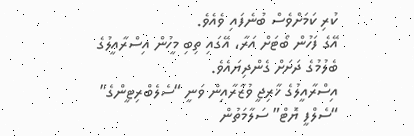ކުރި ކަމަށްވެސް ބުނެފައި ވެއެވެ.
އޭގެ ފަހުން ބޯޓަށް އަރާ، އޭގައި ތިބި މީހުން އިސްރާއީލުގެ ބެލުމުގެ ދަށަށް ގެންދިޔައެވެ.
އިސްރާއީލުގެ ޚާރިޖީ ވުޒާރާއިން ވަނީ “ސެލެބްރިޓީންގެ” “ސެލްފީ ޔޮޓް” ސަލާމަތުން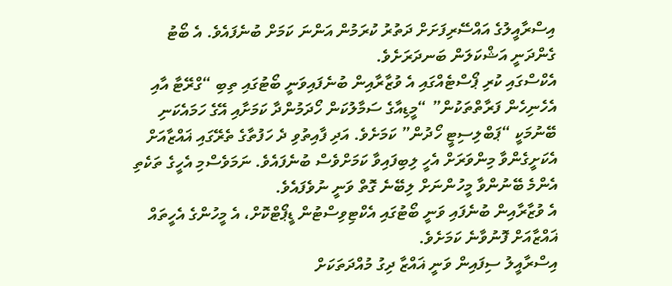އިސްރާއީލުގެ އައްސޭރިފަށަށް ދަތުރު ކުރަމުން އަންނަ ކަމަށް ބުނެފައެވެ. އެ ބޯޓު ގެންދަނީ އަޝްކަލަން ބަނދަރަށެވެ.
އެކްސްގައި ކުރި ޕޯސްޓެއްގައި އެ ވުޒާރާއިން ބުނެފައިވަނީ ބޯޓުގައި ތިބި “ގްރޭޓާ އާއި އެހެނިހެން ފަރާތްތަކުން” “މީޑިއާގެ ސަމާލުކަން ހޯދަމުންދާ ކަމަށާއި އޭގެ ހަމައެކަނި ބޭނުމަކީ “ޕަބްލިސިޓީ ހޯދުން” ކަމަށެވެ. އަދި ފާއިތުވި ދެ ހަފުތާގެ ތެރޭގައި ޣައްޒާއަށް އެކަށީގެންވާ މިންވަރަށް އެހީ ލިބިފައިވާ ކަމަށްވެސް ބުނެފައެވެ. ނަމަވެސްމި އެހީގެ ތަކެތި އެންމެ ބޭނުންވާ މީހުންނަށް ލިބޭނެ ގޮތް ވަނީ ނުވެފައެވެ.
އެ ވުޒާރާއިން ބުނެފައި ވަނީ ބޯޓުގައި އެކްޓިވިސްޓުން ޑީޕޯޓްކޮށް، އެ މީހުންގެ އެހީތައް ޣައްޒާއަށް ފޮނުވާނެ ކަމަށެވެ.
އިސްރާއީލު ސިފައިން ވަނީ ޣައްޒާ ދިގު މުއްދަތަކަށް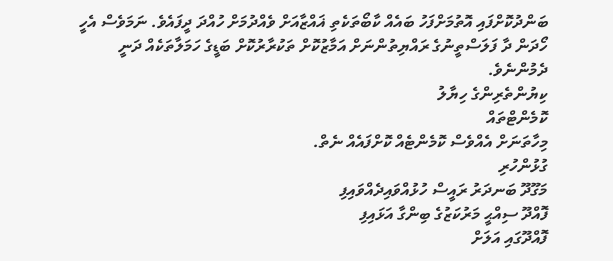ބަންދުކޮށްފައި އޮތުމަށްފަހު ބައެއް ކާބޯތަކެތި ޣައްޒާއަށް ވެއްދުމަށް ހުއްދަ ދީފައެވެ. ނަމަވެސް އެހީ ހޯދަން ދާ ފަލަސްތީނުގެ ރައްޔިތުންނަށް އަމާޒުކޮށް ތަކުރާރުކޮށް ބަޑީގެ ހަމަލާތަކެއް ދަނީ ދެމުންނެވެ.
ކިޔުންތެރިންގެ ހިޔާލު
ކޮމެންޓްތައް
މިހާތަނަށް އެއްވެސް ކޮމެންޓެއް ކޮށްފައެއް ނެތް.
ގުޅުންހުރި
މަގޫދޫ ބަނދަރު ރައީސް ހުޅުއްވައިދެއްވައިފި
ފޮއްދޫ ސިއްޙީ މަރުކަޒުގެ ބިންގާ އަޅައިފި
ފޮއްދޫގައި އަލަށް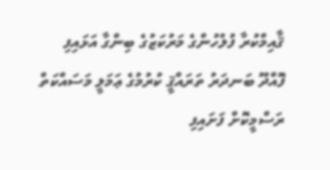ޤާއިމްކުރާ ފުލުހުންގެ މަރުކަޒުގެ ބިންގާ އަޅައިފި
ފޮއްދޫ ބަނދަރު ތަރައްޤީ ކުރުމުގެ ޢަމަލީ މަސައްކަތް ރަސްމީކޮށް ފަށައިފި